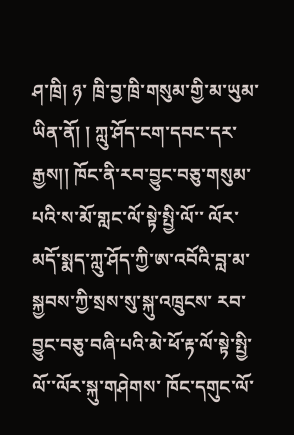ཤ་ཁྲི། ཉ་ ཁྲི་བྱ་ཁྲི་གསུམ་གྱི་མ་ཡུམ་ཡིན་ནོ། ། ཀླུ་ཤོད་ངག་དབང་དར་རྒྱས།། ཁོང་ནི་རབ་བྱུང་བཅུ་གསུམ་པའི་ས་མོ་གླང་ལོ་སྟེ་སྤྱི་ལོ་་ ལོར་མདོ་སྨད་ཀླུ་ཤོད་ཀྱི་ཨ་འབོའི་བླ་མ་སྐྱབས་ཀྱི་སྲས་སུ་སྐུ་འཁྲུངས་ རབ་བྱུང་བཅུ་བཞི་པའི་མེ་ཕོ་རྟ་ལོ་སྟེ་སྤྱི་ལོ་་ལོར་སྐུ་གཤེགས་ ཁོང་དགུང་ལོ་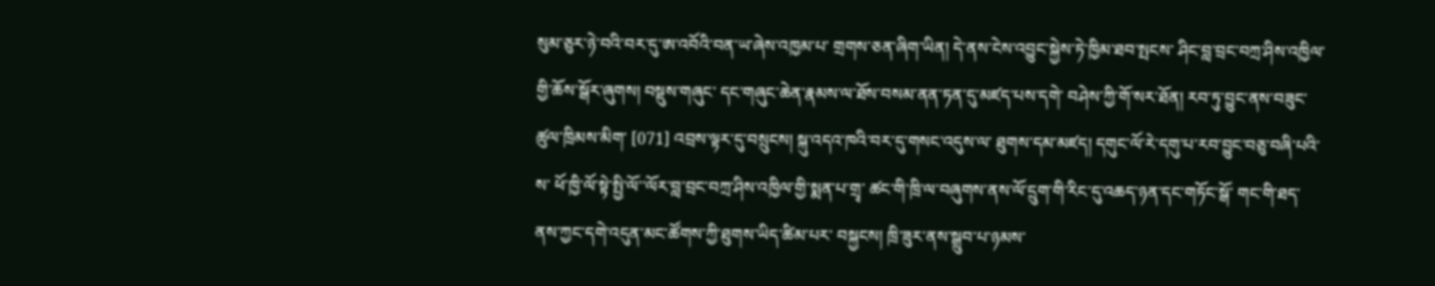སུམ་ཅུར་ཉེ་བའི་བར་དུ་ཨ་འབོའི་བན་ཡ་ཞེས་འཁྱམ་པ་ གྲགས་ཅན་ཞིག་ཡིན། དེ་ནས་ངེས་འབྱུང་སྐྱེས་ཏེ་ཁྱིམ་ཐབ་སྤངས་ ཤིང་བླ་བྲང་བཀྲ་ཤིས་འཁྱིལ་གྱི་ཆོས་སྒོར་ཞུགས། བསྡུས་གཞུང་ དང་གཞུང་ཆེན་རྣམས་ལ་ཐོས་བསམ་ནན་ཏན་དུ་མཛད་པས་དགེ་ བཤེས་ཀྱི་གོ་སར་ཐོན། རབ་ཏུ་བྱུང་ནས་བཟུང་ཚུལ་ཁྲིམས་མིག་ [071] འབྲས་ལྟར་དུ་བསྲུངས། སྐུ་འདའ་ཁའི་བར་དུ་གསང་འདུས་ལ་ ཐུགས་དམ་མཛད། དགུང་ལོ་རེ་དགུ་པ་རབ་བྱུང་བཅུ་བཞི་པའི་ས་ ཕོ་ཁྱི་ལོ་སྟེ་སྤྱི་ལོ་་ལོར་བླ་བྲང་བཀྲ་ཤིས་འཁྱིལ་གྱི་སྨན་པ་གྲྭ་ ཚང་གི་ཁྲི་ལ་བཞུགས་ནས་ལོ་དྲུག་གི་རིང་དུ་འཆད་ཉན་དང་གཏོང་སྒོ་ གང་གི་ཐད་ནས་ཀྱང་དགེ་འདུན་མང་ཚོགས་ཀྱི་ཐུགས་ཡིད་ཚིམ་པར་ བསྐྱངས། ཁྲི་ཟུར་ནས་སྒྲུབ་པ་ཉམས་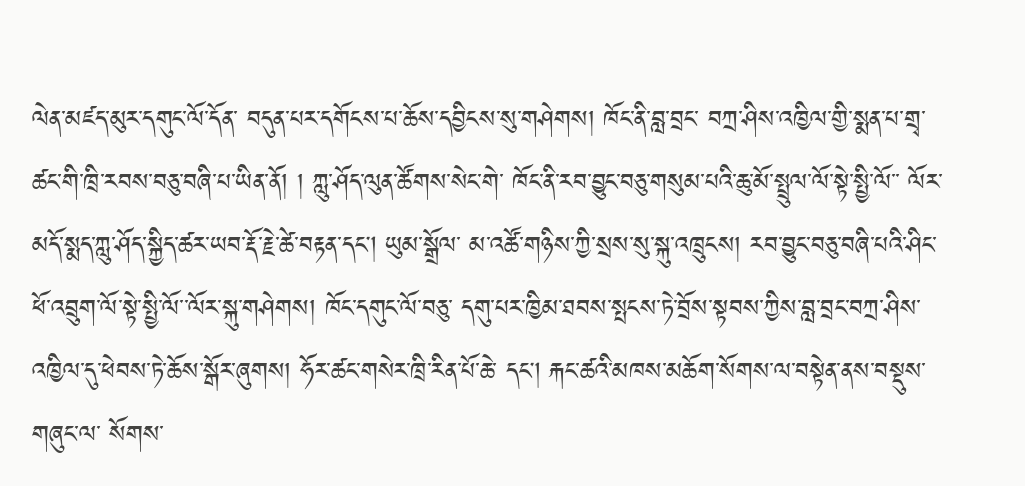ལེན་མཛད་མུར་དགུང་ལོ་དོན་ བདུན་པར་དགོངས་པ་ཆོས་དབྱིངས་སུ་གཤེགས། ཁོང་ནི་བླ་བྲང་ བཀྲ་ཤིས་འཁྱིལ་གྱི་སྨན་པ་གྲྭ་ཚང་གི་ཁྲི་རབས་བཅུ་བཞི་པ་ཡིན་ནོ། ། ཀླུ་ཤོད་ལུན་ཚོགས་སེང་གེ་ ཁོང་ནི་རབ་བྱུང་བཅུ་གསུམ་པའི་ཆུ་མོ་སྤྲུལ་ལོ་སྟེ་སྤྱི་ལོ་་ ལོར་མདོ་སྨད་ཀླུ་ཤོད་སྐྱིད་ཚར་ཡབ་རྡོ་རྗེ་ཚེ་བརྟན་དང། ཡུམ་སྒྲོལ་ མ་འཚོ་གཉིས་ཀྱི་སྲས་སུ་སྐུ་འཁྲུངས། རབ་བྱུང་བཅུ་བཞི་པའི་ཤིང་ ཕོ་འབྲུག་ལོ་སྟེ་སྤྱི་ལོ་་ལོར་སྐུ་གཤེགས། ཁོང་དགུང་ལོ་བཅུ་ དགུ་པར་ཁྱིམ་ཐབས་སྤངས་ཏེ་བྲོས་སྟབས་ཀྱིས་བླ་བྲང་བཀྲ་ཤིས་ འཁྱིལ་དུ་ཕེབས་ཏེ་ཆོས་སྒོར་ཞུགས། ཧོར་ཚང་གསེར་ཁྲི་རིན་པོ་ཆེ་ དང། རྐང་ཚའི་མཁས་མཆོག་སོགས་ལ་བསྟེན་ནས་བསྡུས་གཞུང་ལ་ སོགས་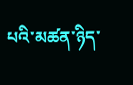པའི་མཚན་ཉིད་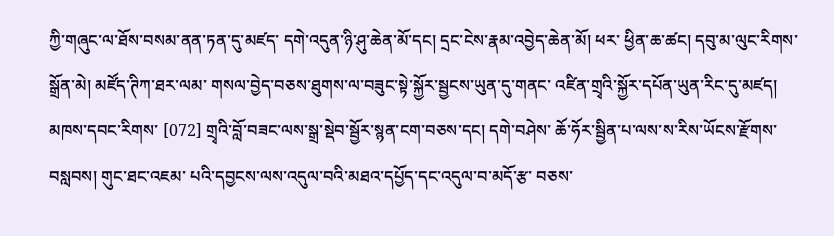ཀྱི་གཞུང་ལ་ཐོས་བསམ་ནན་ཏན་དུ་མཛད་ དགེ་འདུན་ཉི་ཤུ་ཆེན་མོ་དང། དྲང་ངེས་རྣམ་འབྱེད་ཆེན་མོ། ཕར་ ཕྱིན་ཆ་ཚང། དབུ་མ་ལུང་རིགས་སྒྲོན་མེ། མཛོད་ཊིཀ་ཐར་ལམ་ གསལ་བྱེད་བཅས་ཐུགས་ལ་བཟུང་སྟེ་སྐྱོར་སྦྱངས་ཡུན་དུ་གནང་ འཛིན་གྲྭའི་སྐྱོར་དཔོན་ཡུན་རིང་དུ་མཛད། མཁས་དབང་རིགས་ [072] གྲྭའི་བློ་བཟང་ལས་སྒྲ་སྡེབ་སྦྱོར་སྙན་ངག་བཅས་དང། དགེ་བཤེས་ ཆོ་ཧོར་སྦྱིན་པ་ལས་ས་རིས་ཡོངས་རྫོགས་བསླབས། གུང་ཐང་འཇམ་ པའི་དབྱངས་ལས་འདུལ་བའི་མཐའ་དཔྱོད་དང་འདུལ་བ་མདོ་རྩ་ བཅས་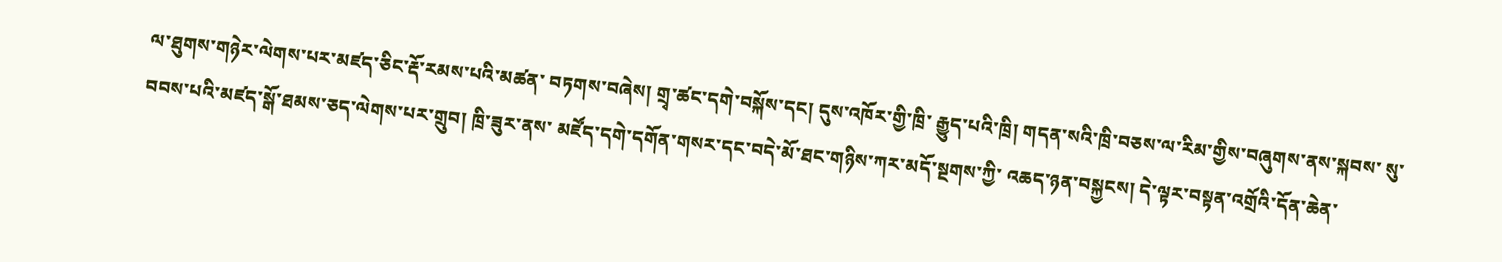ལ་ཐུགས་གཉེར་ལེགས་པར་མཛད་ཅིང་རྡོ་རམས་པའི་མཚན་ བཏགས་བཞེས། གྲྭ་ཚང་དགེ་བསྐོས་དང། དུས་འཁོར་གྱི་ཁྲི་ རྒྱུད་པའི་ཁྲི། གདན་སའི་ཁྲི་བཅས་ལ་རིམ་གྱིས་བཞུགས་ནས་སྐབས་ སུ་བབས་པའི་མཛད་སྒོ་ཐམས་ཅད་ལེགས་པར་གྲུབ། ཁྲི་ཟུར་ནས་ མཛོད་དགེ་དགོན་གསར་དང་བདེ་མོ་ཐང་གཉིས་ཀར་མདོ་སྔགས་ཀྱི་ འཆད་ཉན་བསྐྱངས། དེ་ལྟར་བསྟན་འགྲོའི་དོན་ཆེན་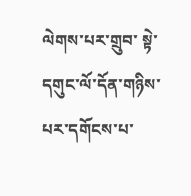ལེགས་པར་གྲུབ་ སྟེ་དགུང་ལོ་དོན་གཉིས་པར་དགོངས་པ་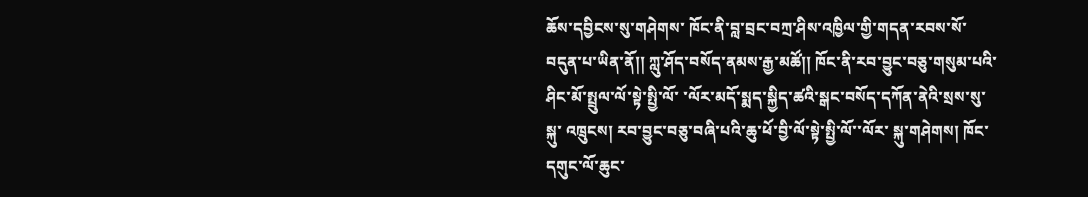ཆོས་དབྱིངས་སུ་གཤེགས་ ཁོང་ནི་བླ་བྲང་བཀྲ་ཤིས་འཁྱིལ་གྱི་གདན་རབས་སོ་བདུན་པ་ཡིན་ནོ།། ཀླུ་ཤོད་བསོད་ནམས་རྒྱ་མཚོ།། ཁོང་ནི་རབ་བྱུང་བཅུ་གསུམ་པའི་ཤིང་མོ་སྤྲུལ་ལོ་སྟེ་སྤྱི་ལོ་ ་ལོར་མདོ་སྨད་སྐྱིད་ཚའི་སྒང་བསོད་དཀོན་ནེའི་སྲས་སུ་སྐུ་ འཁྲུངས། རབ་བྱུང་བཅུ་བཞི་པའི་ཆུ་ཕོ་བྱི་ལོ་སྟེ་སྤྱི་ལོ་་ལོར་ སྐུ་གཤེགས། ཁོང་དགུང་ལོ་ཆུང་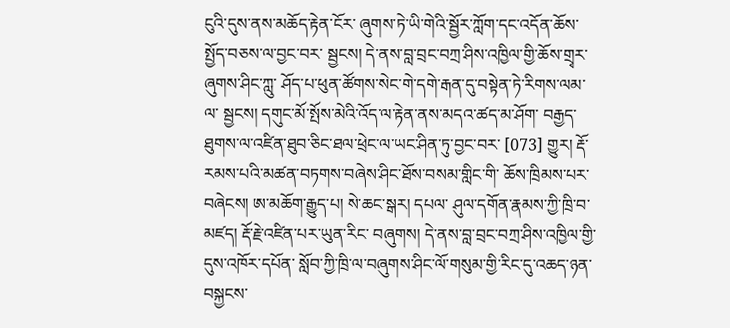ངུའི་དུས་ནས་མཆོད་རྟེན་ངོར་ ཞུགས་ཏེ་ཡི་གེའི་སྦྱོར་ཀློག་དང་འདོན་ཆོས་སྤྱོད་བཅས་ལ་བྱང་བར་ སྦྱངས། དེ་ནས་བླ་བྲང་བཀྲ་ཤིས་འཁྱིལ་གྱི་ཆོས་གྲྭར་ཞུགས་ཤིང་ཀླུ་ ཤོད་པ་ཕུན་ཚོགས་སེང་གེ་དགེ་རྒན་དུ་བསྟེན་ཏེ་རིགས་ལམ་ལ་ སྦྱངས། དགུང་མོ་སྤོས་མེའི་འོད་ལ་རྟེན་ནས་མདའ་ཚད་མ་ཤོག་ བརྒྱད་ཐུགས་ལ་འཛིན་ཐུབ་ཅིང་ཐལ་ཕྲེང་ལ་ཡང་ཤིན་ཏུ་བྱང་བར་ [073] གྱུར། རྡོ་རམས་པའི་མཚན་བཏགས་བཞེས་ཤིང་ཐོས་བསམ་གླིང་གི་ ཆོས་ཁྲིམས་པར་བཞེངས། ཨ་མཆོག་རྒྱུད་པ། སེ་ཆང་སྒར། དཔལ་ ཤུལ་དགོན་རྣམས་ཀྱི་ཁྲི་བ་མཛད། རྡོ་རྗེ་འཛིན་པར་ཡུན་རིང་ བཞུགས། དེ་ནས་བླ་བྲང་བཀྲ་ཤིས་འཁྱིལ་གྱི་དུས་འཁོར་དཔོན་ སློབ་ཀྱི་ཁྲི་ལ་བཞུགས་ཤིང་ལོ་གསུམ་གྱི་རིང་དུ་འཆད་ཉན་བསྐྱངས་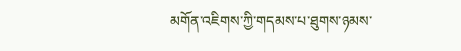མགོན་འཇིགས་ཀྱི་གདམས་པ་ཐུགས་ཉམས་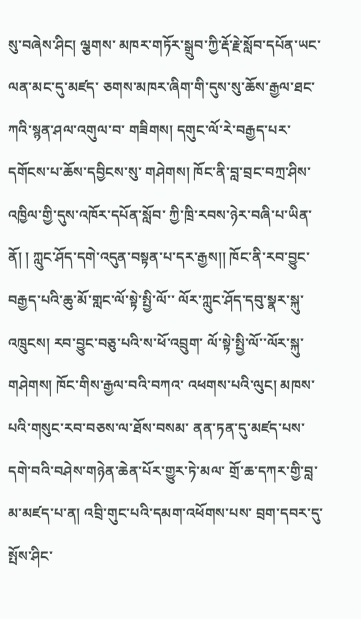སུ་བཞེས་ཤིང། ལྕགས་ མཁར་གཏོར་སྒྲུབ་ཀྱི་རྡོ་རྗེ་སློབ་དཔོན་ཡང་ལན་མང་དུ་མཛད་ ཅགས་མཁར་ཞིག་གི་དུས་སུ་ཆོས་རྒྱལ་ཐང་ཀའི་སྙན་ཤལ་འགུལ་བ་ གཟིགས། དགུང་ལོ་རེ་བརྒྱད་པར་དགོངས་པ་ཆོས་དབྱིངས་སུ་ གཤེགས། ཁོང་ནི་བླ་བྲང་བཀྲ་ཤིས་འཁྱིལ་གྱི་དུས་འཁོར་དཔོན་སློབ་ ཀྱི་ཁྲི་རབས་ཉེར་བཞི་པ་ཡིན་ནོ། ། ཀླུང་ཤོད་དགེ་འདུན་བསྟན་པ་དར་རྒྱས།། ཁོང་ནི་རབ་བྱུང་བརྒྱད་པའི་ཆུ་མོ་གླང་ལོ་སྟེ་སྤྱི་ལོ་་ ལོར་ཀླུང་ཤོད་དབུ་སྣར་སྐུ་འཁྲུངས། རབ་བྱུང་བཅུ་པའི་ས་ཕོ་འབྲུག་ ལོ་སྟེ་སྤྱི་ལོ་་ལོར་སྐུ་གཤེགས། ཁོང་གིས་རྒྱལ་བའི་བཀའ་ འཕགས་པའི་ལུང། མཁས་པའི་གསུང་རབ་བཅས་ལ་ཐོས་བསམ་ ནན་ཏན་དུ་མཛད་པས་དགེ་བའི་བཤེས་གཉེན་ཆེན་པོར་གྱུར་ཏེ་མལ་ གྲོ་ཆ་དཀར་གྱི་བླ་མ་མཛད་པ་ན། འབྲི་གུང་པའི་དམག་འཕོགས་པས་ བྲག་དབར་དུ་སྤོས་ཤིང་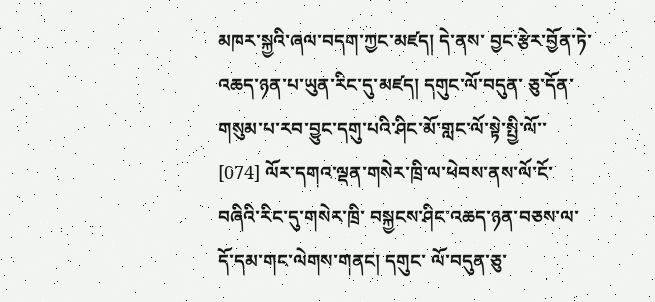མཁར་སྐྱའི་ཞལ་བདག་ཀྱང་མཛད། དེ་ནས་ བྱང་རྩེར་བྱོན་ཏེ་འཆད་ཉན་པ་ཡུན་རིང་དུ་མཛད། དགུང་ལོ་བདུན་ ཅུ་དོན་གསུམ་པ་རབ་བྱུང་དགུ་པའི་ཤིང་མོ་གླང་ལོ་སྟེ་སྤྱི་ལོ་་ [074] ལོར་དགའ་ལྡན་གསེར་ཁྲི་ལ་ཕེབས་ནས་ལོ་ངོ་བཞིའི་རིང་དུ་གསེར་ཁྲི་ བསྐྱངས་ཤིང་འཆད་ཉན་བཅས་ལ་དོ་དམ་གང་ལེགས་གནང། དགུང་ ལོ་བདུན་ཅུ་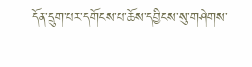དོན་དྲུག་པར་དགོངས་པ་ཆོས་དབྱིངས་སུ་གཤེགས་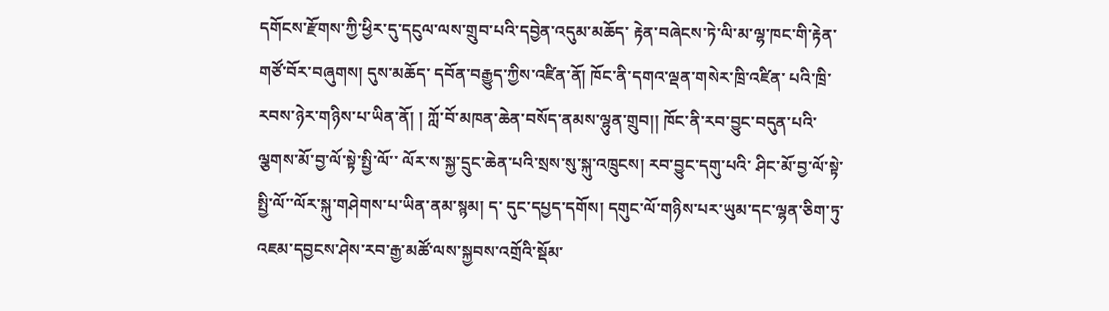དགོངས་རྫོགས་ཀྱི་ཕྱིར་དུ་དངུལ་ལས་གྲུབ་པའི་དབྱེན་འདུམ་མཆོད་ རྟེན་བཞེངས་ཏེ་ལི་མ་ལྷ་ཁང་གི་རྟེན་གཙོ་བོར་བཞུགས། དུས་མཆོད་ དབོན་བརྒྱུད་ཀྱིས་འཛིན་ནོ། ཁོང་ནི་དགའ་ལྡན་གསེར་ཁྲི་འཛིན་ པའི་ཁྲི་རབས་ཉེར་གཉིས་པ་ཡིན་ནོ། ། ཀློ་བོ་མཁན་ཆེན་བསོད་ནམས་ལྷུན་གྲུབ།། ཁོང་ནི་རབ་བྱུང་བདུན་པའི་ལྕགས་མོ་བྱ་ལོ་སྟེ་སྤྱི་ལོ་་ ལོར་ས་སྐྱ་དྲུང་ཆེན་པའི་སྲས་སུ་སྐུ་འཁྲུངས། རབ་བྱུང་དགུ་པའི་ ཤིང་མོ་བྱ་ལོ་སྟེ་སྤྱི་ལོ་་ལོར་སྐུ་གཤེགས་པ་ཡིན་ནམ་སྙམ། ད་ དུང་དཔྱད་དགོས། དགུང་ལོ་གཉིས་པར་ཡུམ་དང་ལྷན་ཅིག་ཏུ་ འཇམ་དབྱངས་ཤེས་རབ་རྒྱ་མཚོ་ལས་སྐྱབས་འགྲོའི་སྡོམ་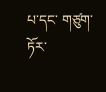པ་དང་ གཙུག་ཏོར་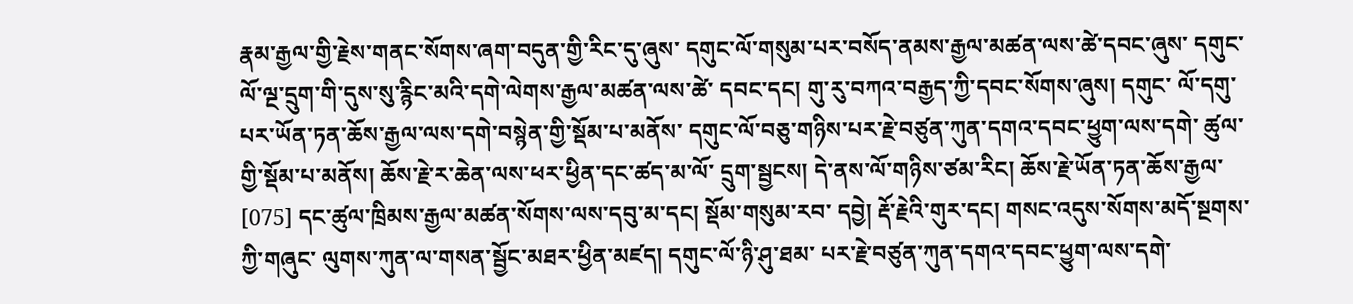རྣམ་རྒྱལ་གྱི་རྗེས་གནང་སོགས་ཞག་བདུན་གྱི་རིང་དུ་ཞུས་ དགུང་ལོ་གསུམ་པར་བསོད་ནམས་རྒྱལ་མཚན་ལས་ཚེ་དབང་ཞུས་ དགུང་ལོ་ལྔ་དྲུག་གི་དུས་སུ་རྙིང་མའི་དགེ་ལེགས་རྒྱལ་མཚན་ལས་ཚེ་ དབང་དང། གུ་རུ་བཀའ་བརྒྱད་ཀྱི་དབང་སོགས་ཞུས། དགུང་ ལོ་དགུ་པར་ཡོན་ཏན་ཆོས་རྒྱལ་ལས་དགེ་བསྙེན་གྱི་སྡོམ་པ་མནོས་ དགུང་ལོ་བཅུ་གཉིས་པར་རྗེ་བཙུན་ཀུན་དགའ་དབང་ཕྱུག་ལས་དགེ་ ཚུལ་གྱི་སྡོམ་པ་མནོས། ཆོས་རྗེ་ར་ཆེན་ལས་ཕར་ཕྱིན་དང་ཚད་མ་ལོ་ དྲུག་སྦྱངས། དེ་ནས་ལོ་གཉིས་ཙམ་རིང། ཆོས་རྗེ་ཡོན་ཏན་ཆོས་རྒྱལ་ [075] དང་ཚུལ་ཁྲིམས་རྒྱལ་མཚན་སོགས་ལས་དབུ་མ་དང། སྡོམ་གསུམ་རབ་ དབྱེ། རྡོ་རྗེའི་གུར་དང། གསང་འདུས་སོགས་མདོ་སྔགས་ཀྱི་གཞུང་ ལུགས་ཀུན་ལ་གསན་སྦྱོང་མཐར་ཕྱིན་མཛད། དགུང་ལོ་ཉི་ཤུ་ཐམ་ པར་རྗེ་བཙུན་ཀུན་དགའ་དབང་ཕྱུག་ལས་དགེ་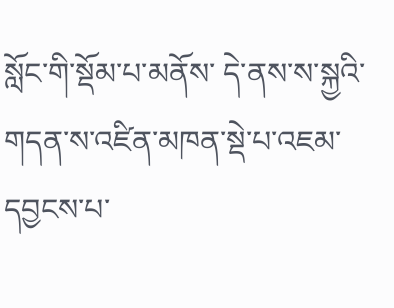སློང་གི་སྡོམ་པ་མནོས་ དེ་ནས་ས་སྐྱའི་གདན་ས་འཛིན་མཁན་སྡེ་པ་འཇམ་དབྱངས་པ་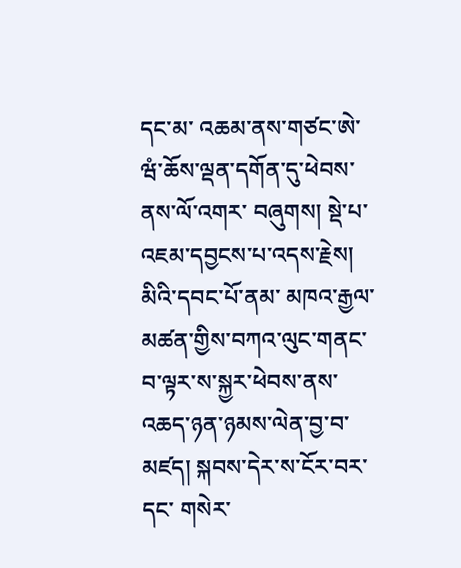དང་མ་ འཆམ་ནས་གཙང་ཨེ་ཝཾ་ཆོས་ལྡན་དགོན་དུ་ཕེབས་ནས་ལོ་འགར་ བཞུགས། སྡེ་པ་འཇམ་དབྱངས་པ་འདས་རྗེས། མིའི་དབང་པོ་ནམ་ མཁའ་རྒྱལ་མཚན་གྱིས་བཀའ་ལུང་གནང་བ་ལྟར་ས་སྐྱར་ཕེབས་ནས་ འཆད་ཉན་ཉམས་ལེན་བྱ་བ་མཛད། སྐབས་དེར་ས་ངོར་བར་དང་ གསེར་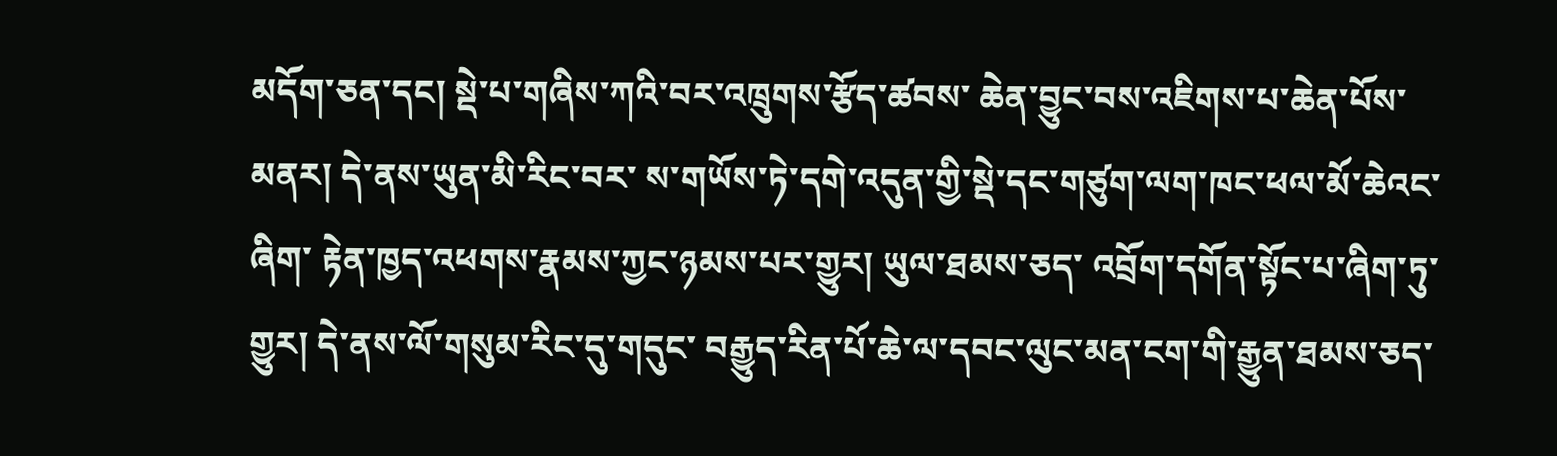མདོག་ཅན་དང། སྡེ་པ་གཞིས་ཀའི་བར་འཁྲུགས་རྩོད་ཚབས་ ཆེན་བྱུང་བས་འཇིགས་པ་ཆེན་པོས་མནར། དེ་ནས་ཡུན་མི་རིང་བར་ ས་གཡོས་ཏེ་དགེ་འདུན་གྱི་སྡེ་དང་གཙུག་ལག་ཁང་ཕལ་མོ་ཆེའང་ཞིག་ རྟེན་ཁྱད་འཕགས་རྣམས་ཀྱང་ཉམས་པར་གྱུར། ཡུལ་ཐམས་ཅད་ འབྲོག་དགོན་སྟོང་པ་ཞིག་ཏུ་གྱུར། དེ་ནས་ལོ་གསུམ་རིང་དུ་གདུང་ བརྒྱུད་རིན་པོ་ཆེ་ལ་དབང་ལུང་མན་ངག་གི་རྒྱུན་ཐམས་ཅད་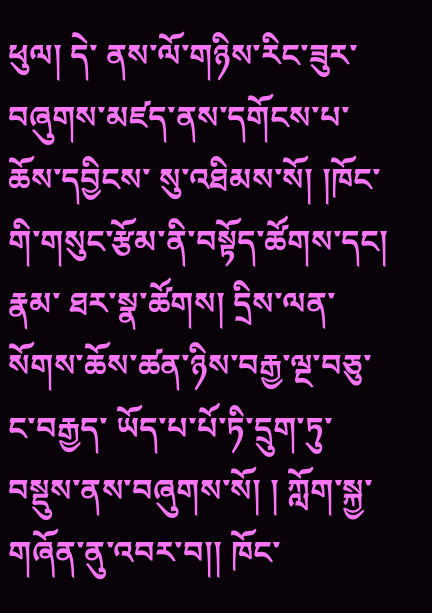ཕུལ། དེ་ ནས་ལོ་གཉིས་རིང་ཟུར་བཞུགས་མཛད་ནས་དགོངས་པ་ཆོས་དབྱིངས་ སུ་འཐིམས་སོ། །ཁོང་གི་གསུང་རྩོམ་ནི་བསྟོད་ཚོགས་དང། རྣམ་ ཐར་སྣ་ཚོགས། དྲིས་ལན་སོགས་ཆོས་ཚན་ཉིས་བརྒྱ་ལྔ་བཅུ་ང་བརྒྱད་ ཡོད་པ་པོ་ཏི་དྲུག་ཏུ་བསྡུས་ནས་བཞུགས་སོ། ། ཀློག་སྐྱ་གཞོན་ནུ་འབར་བ།། ཁོང་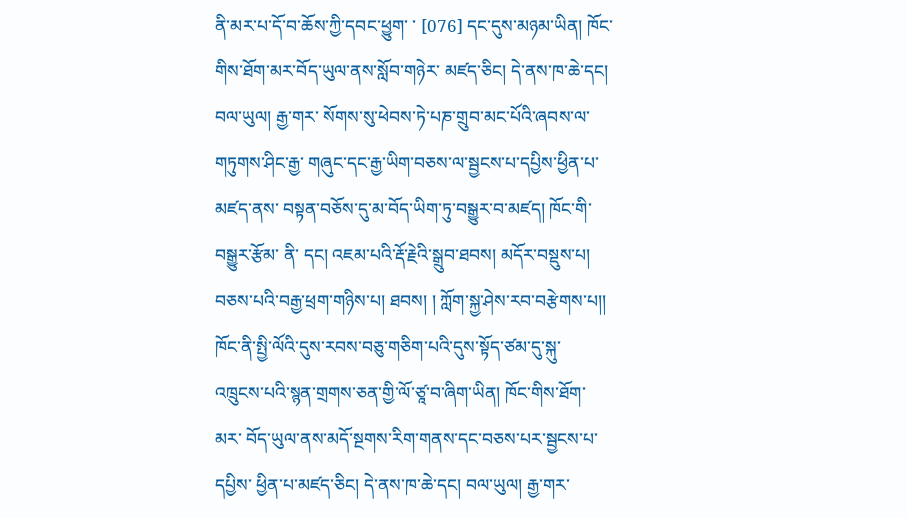ནི་མར་པ་དོ་བ་ཆོས་ཀྱི་དབང་ཕྱུག་ ་ [076] དང་དུས་མཉམ་ཡིན། ཁོང་གིས་ཐོག་མར་བོད་ཡུལ་ནས་སློབ་གཉེར་ མཛད་ཅིང། དེ་ནས་ཁ་ཆེ་དང། བལ་ཡུལ། རྒྱ་གར་ སོགས་སུ་ཕེབས་ཏེ་པཎ་གྲུབ་མང་པོའི་ཞབས་ལ་གཏུགས་ཤིང་རྒྱ་ གཞུང་དང་རྒྱ་ཡིག་བཅས་ལ་སྦྱངས་པ་དཔྱིས་ཕྱིན་པ་མཛད་ནས་ བསྟན་བཅོས་དུ་མ་བོད་ཡིག་ཏུ་བསྒྱུར་བ་མཛད། ཁོང་གི་བསྒྱུར་རྩོམ་ ནི་ དང། འཇམ་པའི་རྡོ་རྗེའི་སྒྲུབ་ཐབས། མདོར་བསྡུས་པ། བཅས་པའི་བརྒྱ་ཕྲག་གཉིས་པ། ཐབས། ། ཀློག་སྐྱ་ཤེས་རབ་བརྩེགས་པ།། ཁོང་ནི་སྤྱི་ལོའི་དུས་རབས་བཅུ་གཅིག་པའི་དུས་སྟོད་ཙམ་དུ་སྐུ་ འཁྲུངས་པའི་སྙན་གྲགས་ཅན་གྱི་ལོ་ཙཱ་བ་ཞིག་ཡིན། ཁོང་གིས་ཐོག་མར་ བོད་ཡུལ་ནས་མདོ་སྔགས་རིག་གནས་དང་བཅས་པར་སྦྱངས་པ་དཔྱིས་ ཕྱིན་པ་མཛད་ཅིང། དེ་ནས་ཁ་ཆེ་དང། བལ་ཡུལ། རྒྱ་གར་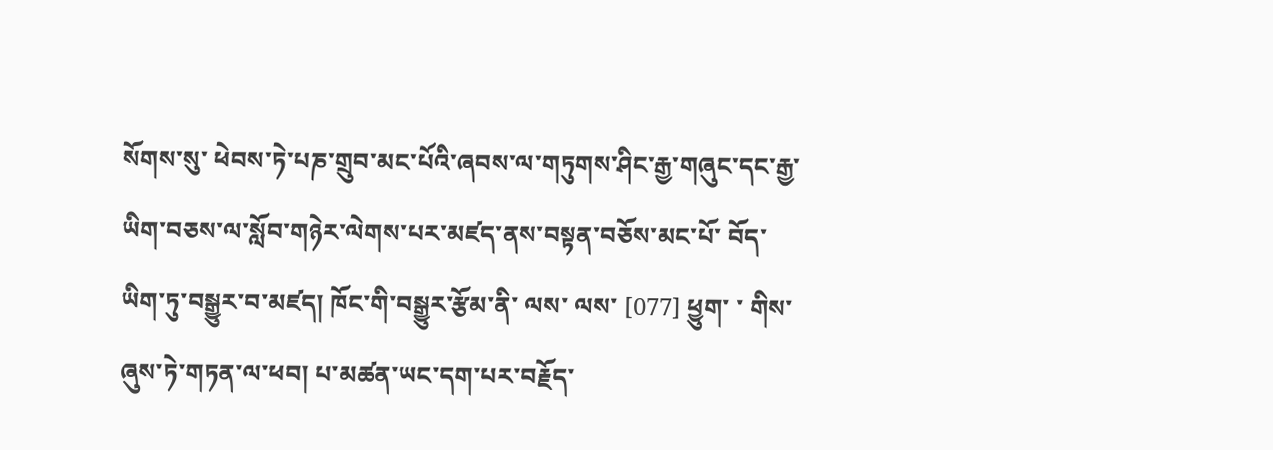སོགས་སུ་ ཕེབས་ཏེ་པཎ་གྲུབ་མང་པོའི་ཞབས་ལ་གཏུགས་ཤིང་རྒྱ་གཞུང་དང་རྒྱ་ ཡིག་བཅས་ལ་སློབ་གཉེར་ལེགས་པར་མཛད་ནས་བསྟན་བཅོས་མང་པོ་ བོད་ཡིག་ཏུ་བསྒྱུར་བ་མཛད། ཁོང་གི་བསྒྱུར་རྩོམ་ནི་ ལས་ ལས་ [077] ཕྱུག་ ་ གིས་ཞུས་ཏེ་གཏན་ལ་ཕབ། པ་མཚན་ཡང་དག་པར་བརྗོད་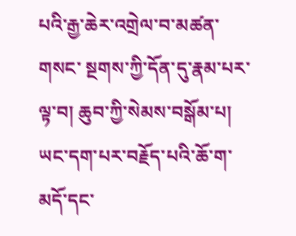པའི་རྒྱ་ཆེར་འགྲེལ་བ་མཚན་གསང་ སྔགས་ཀྱི་དོན་དུ་རྣམ་པར་ལྟ་བ། ཆུབ་ཀྱི་སེམས་བསྒོམ་པ། ཡང་དག་པར་བརྗོད་པའི་ཆོ་ག་མདོ་དང་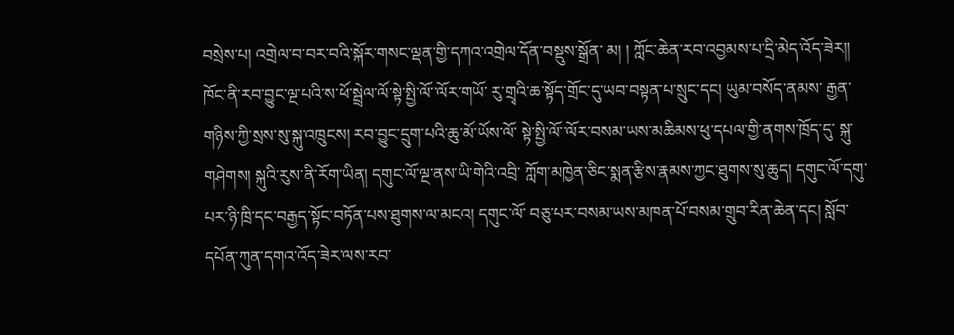བསྲེས་པ། འགྲེལ་བ་བར་བའི་སྐོར་གསང་ལྡན་གྱི་དཀའ་འགྲེལ་དོན་བསྡུས་སྒྲོན་ མ། ། ཀློང་ཆེན་རབ་འབྱམས་པ་དྲི་མེད་འོད་ཟེར།། ཁོང་ནི་རབ་བྱུང་ལྔ་པའི་ས་ཕོ་སྦྲེལ་ལོ་སྟེ་སྤྱི་ལོ་་ལོར་གཡོ་ རུ་གྲྭའི་ཆ་སྟོད་གྲོང་དུ་ཡབ་བསྟན་པ་སྲུང་དང། ཡུམ་བསོད་ནམས་ རྒྱན་གཉིས་ཀྱི་སྲས་སུ་སྐུ་འཁྲུངས། རབ་བྱུང་དྲུག་པའི་ཆུ་མོ་ཡོས་ལོ་ སྟེ་སྤྱི་ལོ་་ལོར་བསམ་ཡས་མཆིམས་ཕུ་དཔལ་གྱི་ནགས་ཁྲོད་དུ་ སྐུ་གཤེགས། སྐུའི་རུས་ནི་རོག་ཡིན། དགུང་ལོ་ལྔ་ནས་ཡི་གེའི་འབྲི་ ཀློག་མཁྱེན་ཅིང་སྨན་རྩིས་རྣམས་ཀྱང་ཐུགས་སུ་ཆུད། དགུང་ལོ་དགུ་ པར་ཉི་ཁྲི་དང་བརྒྱད་སྟོང་བཏོན་པས་ཐུགས་ལ་མངའ། དགུང་ལོ་ བཅུ་པར་བསམ་ཡས་མཁན་པོ་བསམ་གྲུབ་རིན་ཆེན་དང། སློབ་ དཔོན་ཀུན་དགའ་འོད་ཟེར་ལས་རབ་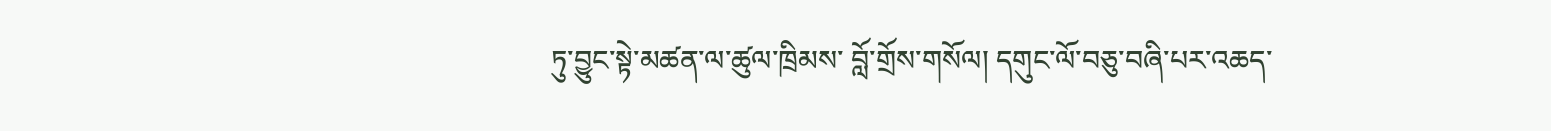ཏུ་བྱུང་སྟེ་མཚན་ལ་ཚུལ་ཁྲིམས་ བློ་གྲོས་གསོལ། དགུང་ལོ་བཅུ་བཞི་པར་འཆད་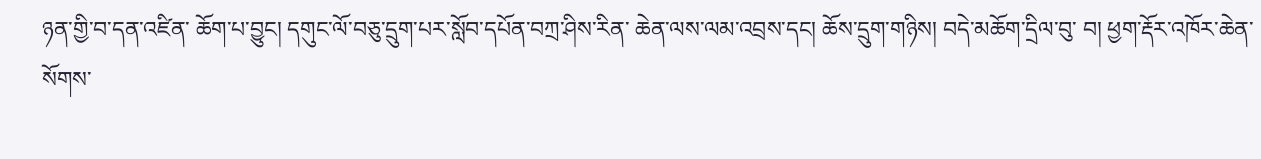ཉན་གྱི་བ་དན་འཛིན་ ཆོག་པ་བྱུང། དགུང་ལོ་བཅུ་དྲུག་པར་སློབ་དཔོན་བཀྲ་ཤིས་རིན་ ཆེན་ལས་ལམ་འབྲས་དང། ཆོས་དྲུག་གཉིས། བདེ་མཆོག་དྲིལ་བུ་ བ། ཕྱག་རྡོར་འཁོར་ཆེན་སོགས་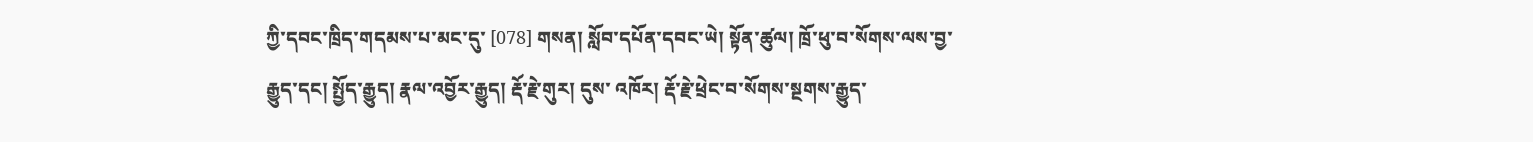ཀྱི་དབང་ཁྲིད་གདམས་པ་མང་དུ་ [078] གསན། སློབ་དཔོན་དབང་ཡེ། སྟོན་ཚུལ། ཁྲོ་ཕུ་བ་སོགས་ལས་བྱ་ རྒྱུད་དང། སྤྱོད་རྒྱུད། རྣལ་འབྱོར་རྒྱུད། རྡོ་རྗེ་གུར། དུས་ འཁོར། རྡོ་རྗེ་ཕྲེང་བ་སོགས་སྔགས་རྒྱུད་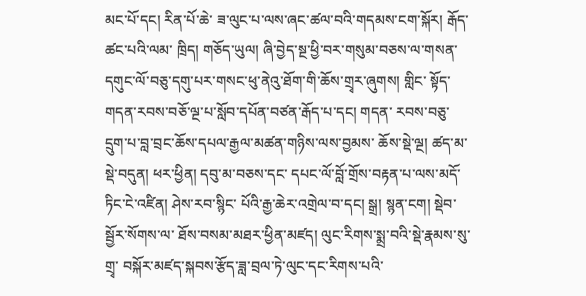མང་པོ་དང། རིན་པོ་ཆེ་ ཟ་ལུང་པ་ལས་ཞང་ཚལ་བའི་གདམས་ངག་སྐོར། རྒོད་ཚང་པའི་ལམ་ ཁྲིད། གཅོད་ཡུལ། ཞི་བྱེད་སྔ་ཕྱི་བར་གསུམ་བཅས་ལ་གསན་ དགུང་ལོ་བཅུ་དགུ་པར་གསང་ཕུ་ནེའུ་ཐོག་གི་ཆོས་གྲྭར་ཞུགས། གླིང་ སྟོད་གདན་རབས་བཅོ་ལྔ་པ་སློབ་དཔོན་བཙན་རྒོད་པ་དང། གདན་ རབས་བཅུ་དྲུག་པ་བླ་བྲང་ཆོས་དཔལ་རྒྱལ་མཚན་གཉིས་ལས་བྱམས་ ཆོས་སྡེ་ལྔ། ཚད་མ་སྡེ་བདུན། ཕར་ཕྱིན། དབུ་མ་བཅས་དང་ དཔང་ལོ་བློ་གྲོས་བརྟན་པ་ལས་མདོ་ཏིང་ངེ་འཛིན། ཤེས་རབ་སྙིང་ པོའི་རྒྱ་ཆེར་འགྲེལ་བ་དང། སྒྲ། སྙན་ངག། སྡེབ་སྦྱོར་སོགས་ལ་ ཐོས་བསམ་མཐར་ཕྱིན་མཛད། ལུང་རིགས་སྨྲ་བའི་སྡེ་རྣམས་སུ་གྲྭ་ བསྐོར་མཛད་སྐབས་རྩོད་ཟླ་བྲལ་ཏེ་ལུང་དང་རིགས་པའི་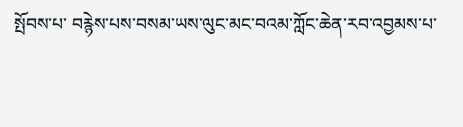སྤོབས་པ་ བརྙེས་པས་བསམ་ཡས་ལུང་མང་བའམ་ཀློང་ཆེན་རབ་འབྱམས་པ་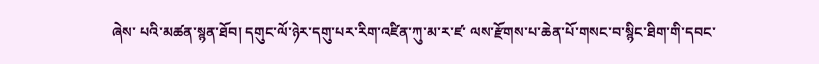ཞེས་ པའི་མཚན་སྙན་ཐོབ། དགུང་ལོ་ཉེར་དགུ་པར་རིག་འཛིན་ཀུ་མ་ར་ཛ་ ལས་རྫོགས་པ་ཆེན་པོ་གསང་བ་སྙིང་ཐིག་གི་དབང་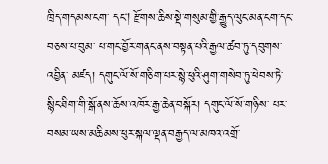ཁྲིད་གདམས་ངག་ དང། རྫོགས་ཆིས་སྡེ་གསུམ་གྱི་རྒྱུད་ལུང་མན་ངག་དང་བཅས་པ་བུམ་ པ་གང་བྱོར་གནང་ནས་བསྟན་པའི་རྒྱལ་ཚབ་ཏུ་དབུགས་འབྱིན་ མཛད། དགུང་ལོ་སོ་གཅིག་པར་སྙེ་ཕུའི་ཤུག་གསེབ་ཏུ་ཕེབས་ཏེ་ སྙིང་ཐིག་གི་སྒོ་ནས་ཆོས་འཁོར་རྒྱ་ཆེན་བསྐོར། དགུང་ལོ་སོ་གཉིས་ པར་བསམ་ཡས་མཆིམས་ཕུར་སྐལ་ལྡན་བརྒྱད་ལ་མཁའ་འགྲོ་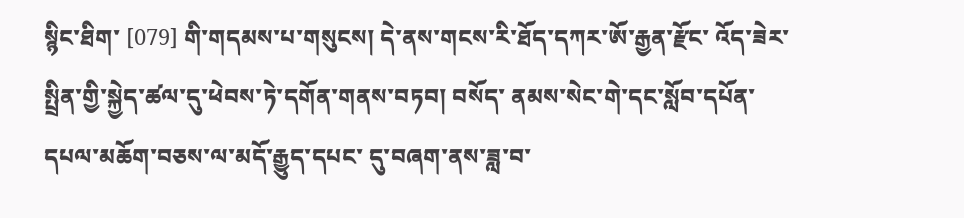སྙིང་ཐིག་ [079] གི་གདམས་པ་གསུངས། དེ་ནས་གངས་རི་ཐོད་དཀར་ཨོ་རྒྱན་རྫོང་ འོད་ཟེར་སྤྲིན་གྱི་སྐྱེད་ཚལ་དུ་ཕེབས་ཏེ་དགོན་གནས་བཏབ། བསོད་ ནམས་སེང་གེ་དང་སློབ་དཔོན་དཔལ་མཆོག་བཅས་ལ་མདོ་རྒྱུད་དཔང་ དུ་བཞག་ནས་ཟླ་བ་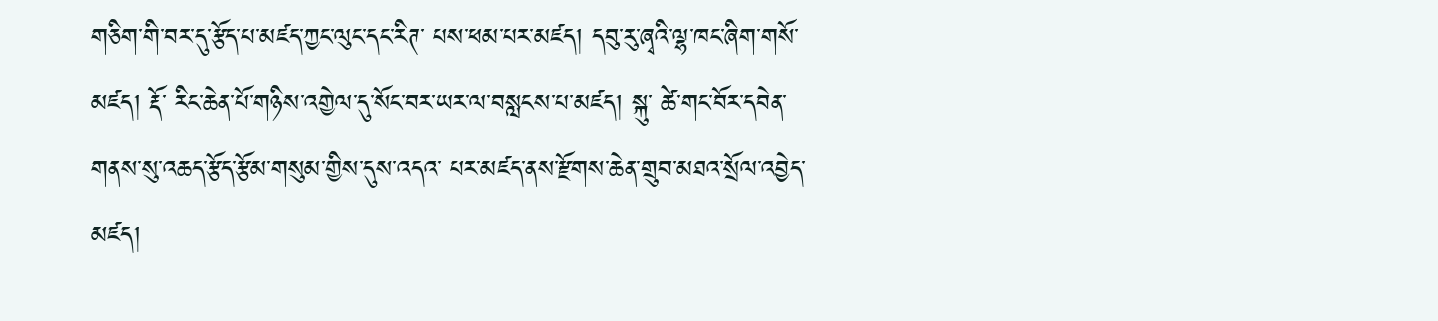གཅིག་གི་བར་དུ་རྩོད་པ་མཛད་ཀྱང་ལུང་དང་རིཊ་ པས་ཕམ་པར་མཛད། དབུ་རུ་ཞྭའི་ལྷ་ཁང་ཞིག་གསོ་མཛད། རྡོ་ རིང་ཆེན་པོ་གཉིས་འགྱེལ་དུ་སོང་བར་ཡར་ལ་བསླངས་པ་མཛད། སྐུ་ ཚེ་གང་བོར་དབེན་གནས་སུ་འཆད་རྩོད་རྩོམ་གསུམ་གྱིས་དུས་འདའ་ པར་མཛད་ནས་རྫོགས་ཆེན་གྲུབ་མཐའ་སྲོལ་འབྱེད་མཛད།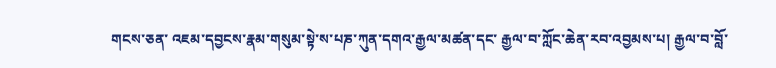གངས་ཅན་ འཇམ་དབྱངས་རྣམ་གསུམ་སྟེ་ས་པཎ་ཀུན་དགའ་རྒྱལ་མཚན་དང་ རྒྱལ་བ་ཀློང་ཆེན་རབ་འབྱམས་པ། རྒྱལ་བ་བློ་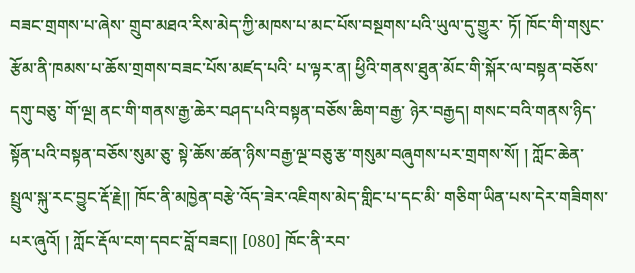བཟང་གྲགས་པ་ཞེས་ གྲུབ་མཐའ་རིས་མེད་ཀྱི་མཁས་པ་མང་པོས་བསྔགས་པའི་ཡུལ་དུ་གྱུར་ ཏོ། ཁོང་གི་གསུང་རྩོམ་ནི་ཁམས་པ་ཆོས་གྲགས་བཟང་པོས་མཛད་པའི་ པ་ལྟར་ན། ཕྱིའི་གནས་ཐུན་མོང་གི་སྐོར་ལ་བསྟན་བཅོས་དགུ་བཅུ་ གོ་ལྔ། ནང་གི་གནས་རྒྱ་ཆེར་བཤད་པའི་བསྟན་བཅོས་ཆིག་བརྒྱ་ ཉེར་བརྒྱད། གསང་བའི་གནས་ཉིད་སྟོན་པའི་བསྟན་བཅོས་སུམ་ཅུ་ སྟེ་ཆོས་ཚན་ཉིས་བརྒྱ་ལྔ་བཅུ་རྩ་གསུམ་བཞུགས་པར་གྲགས་སོ། ། ཀློང་ཆེན་སྤྲུལ་སྐུ་རང་བྱུང་རྡོ་རྗེ།། ཁོང་ནི་མཁྱེན་བརྩེ་འོད་ཟེར་འཇིགས་མེད་གླིང་པ་དང་མི་ གཅིག་ཡིན་པས་དེར་གཟིགས་པར་ཞུའོ། ། ཀློང་རྡོལ་ངག་དབང་བློ་བཟང།། [080] ཁོང་ནི་རབ་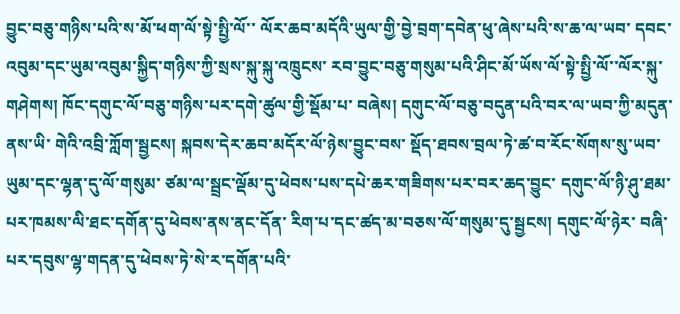བྱུང་བཅུ་གཉིས་པའི་ས་མོ་ཕག་ལོ་སྟེ་སྤྱི་ལོ་་ ལོར་ཆབ་མདོའི་ཡུལ་གྱི་བྱེ་བྲག་དབེན་ཕུ་ཞེས་པའི་ས་ཆ་ལ་ཡབ་ དབང་འབུམ་དང་ཡུམ་འབུམ་སྐྱིད་གཉིས་ཀྱི་སྲས་སྐུ་སྐུ་འཁྲུངས་ རབ་བྱུང་བཅུ་གསུམ་པའི་ཤིང་མོ་ཡོས་ལོ་སྟེ་སྤྱི་ལོ་་ལོར་སྐུ་ གཤེགས། ཁོང་དགུང་ལོ་བཅུ་གཉིས་པར་དགེ་ཚུལ་གྱི་སྡོམ་པ་ བཞེས། དགུང་ལོ་བཅུ་བདུན་པའི་བར་ལ་ཡབ་ཀྱི་མདུན་ནས་ཡི་ གེའི་འབྲི་ཀློག་སྦྱངས། སྐབས་དེར་ཆབ་མདོར་ལོ་ཉེས་བྱུང་བས་ སྡོད་ཐབས་བྲལ་ཏེ་ཚ་བ་རོང་སོགས་སུ་ཡབ་ཡུམ་དང་ལྷན་དུ་ལོ་གསུམ་ ཙམ་ལ་སྦྲང་ལྡོམ་དུ་ཕེབས་པས་དཔེ་ཆར་གཟིགས་པར་བར་ཆད་བྱུང་ དགུང་ལོ་ཉི་ཤུ་ཐམ་པར་ཁམས་ལི་ཐང་དགོན་དུ་ཕེབས་ནས་ནང་དོན་ རིག་པ་དང་ཚད་མ་བཅས་ལོ་གསུམ་དུ་སྦྱངས། དགུང་ལོ་ཉེར་ བཞི་པར་དབུས་ལྷ་གདན་དུ་ཕེབས་ཏེ་སེ་ར་དགོན་པའི་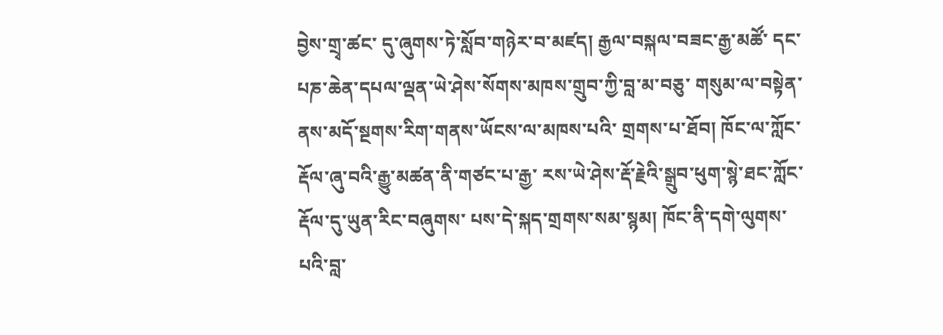བྱེས་གྲྭ་ཚང་ དུ་ཞུགས་ཏེ་སློབ་གཉེར་བ་མཛད། རྒྱལ་བསྐལ་བཟང་རྒྱ་མཚོ་ དང་པཎ་ཆེན་དཔལ་ལྡན་ཡེ་ཤེས་སོགས་མཁས་གྲུབ་ཀྱི་བླ་མ་བཅུ་ གསུམ་ལ་བསྟེན་ནས་མདོ་སྔགས་རིག་གནས་ཡོངས་ལ་མཁས་པའི་ གྲགས་པ་ཐོབ། ཁོང་ལ་ཀློང་རྡོལ་ཞུ་བའི་རྒྱུ་མཚན་ནི་གཙང་པ་རྒྱ་ རས་ཡེ་ཤེས་རྡོ་རྗེའི་སྒྲུབ་ཕུག་སྙེ་ཐང་ཀློང་རྡོལ་དུ་ཡུན་རིང་བཞུགས་ པས་དེ་སྐད་གྲགས་སམ་སྙམ། ཁོང་ནི་དགེ་ལུགས་པའི་བླ་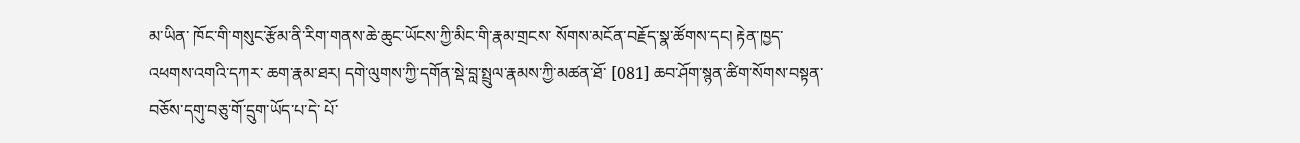མ་ཡིན་ ཁོང་གི་གསུང་རྩོམ་ནི་རིག་གནས་ཆེ་ཆུང་ཡོངས་ཀྱི་མིང་གི་རྣམ་གྲངས་ སོགས་མངོན་བརྗོད་སྣ་ཚོགས་དང། རྟེན་ཁྱད་འཕགས་འགའི་དཀར་ ཆག་རྣམ་ཐར། དགེ་ལུགས་ཀྱི་དགོན་སྡེ་བླ་སྤྲུལ་རྣམས་ཀྱི་མཚན་ཐོ་ [081] ཆབ་ཤོག་སྙན་ཚིག་སོགས་བསྟན་བཅོས་དགུ་བཅུ་གོ་དྲུག་ཡོད་པ་དེ་ པོ་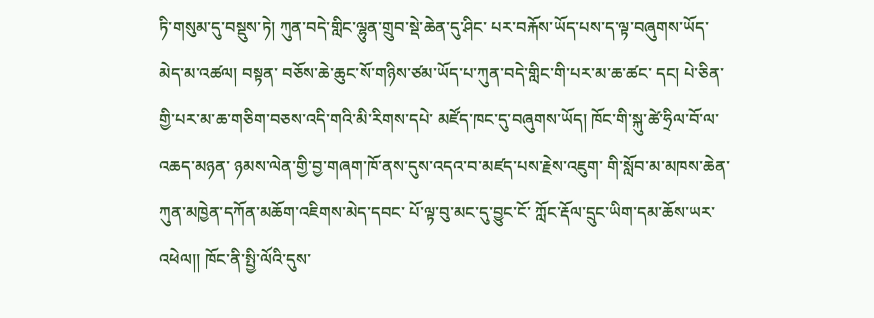ཏི་གསུམ་དུ་བསྡུས་ཏེ། ཀུན་བདེ་གླིང་ལྷུན་གྲུབ་སྡེ་ཆེན་དུ་ཤིང་ པར་བརྐོས་ཡོད་པས་ད་ལྟ་བཞུགས་ཡོད་མེད་མ་འཚལ། བསྟན་ བཅོས་ཆེ་ཆུང་སོ་གཉིས་ཙམ་ཡོད་པ་ཀུན་བདེ་གླིང་གི་པར་མ་ཆ་ཚང་ དང། པེ་ཅིན་གྱི་པར་མ་ཆ་གཅིག་བཅས་འདི་གའི་མི་རིགས་དཔེ་ མཛོད་ཁང་དུ་བཞུགས་ཡོད། ཁོང་གི་སྐུ་ཚེ་ཧྲིལ་བོ་ལ་འཆད་མཉན་ ཉམས་ལེན་གྱི་བྱ་གཞག་ཁོ་ནས་དུས་འདའ་བ་མཛད་པས་རྗེས་འཇུག་ གི་སློབ་མ་མཁས་ཆེན་ཀུན་མཁྱེན་དཀོན་མཆོག་འཇིགས་མེད་དབང་ པོ་ལྟ་བུ་མང་དུ་བྱུང་ངོ་ ཀློང་རྡོལ་དྲུང་ཡིག་དམ་ཆོས་ཡར་འཕེལ།། ཁོང་ནི་སྤྱི་ལོའི་དུས་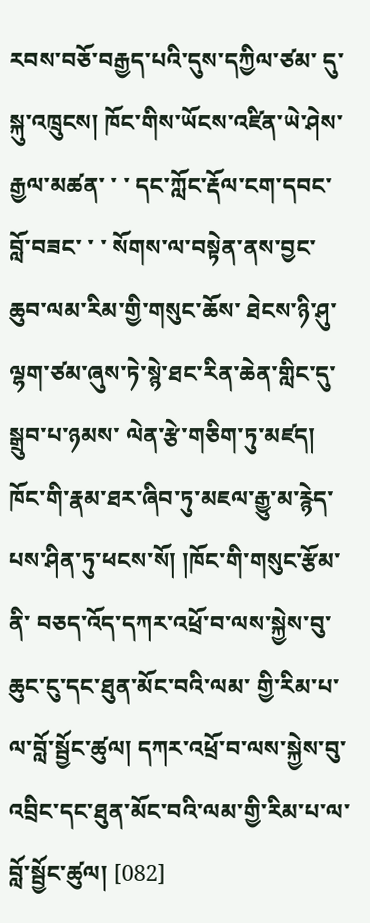རབས་བཅོ་བརྒྱད་པའི་དུས་དཀྱིལ་ཙམ་ དུ་སྐུ་འཁྲུངས། ཁོང་གིས་ཡོངས་འཛིན་ཡེ་ཤེས་རྒྱལ་མཚན་ ་ ་ དང་ཀློང་རྡོལ་ངག་དབང་བློ་བཟང་ ་ ་ སོགས་ལ་བསྟེན་ནས་བྱང་ཆུབ་ལམ་རིམ་གྱི་གསུང་ཆོས་ ཐེངས་ཉི་ཤུ་ལྷག་ཙམ་ཞུས་ཏེ་སྙེ་ཐང་རིན་ཆེན་གླིང་དུ་སྒྲུབ་པ་ཉམས་ ལེན་རྩེ་གཅིག་ཏུ་མཛད། ཁོང་གི་རྣམ་ཐར་ཞིབ་ཏུ་མཇལ་རྒྱུ་མ་རྙེད་ པས་ཤིན་ཏུ་ཕངས་སོ། །ཁོང་གི་གསུང་རྩོམ་ནི་ བཅད་འོད་དཀར་འཕྲོ་བ་ལས་སྐྱེས་བུ་ཆུང་ངུ་དང་ཐུན་མོང་བའི་ལམ་ གྱི་རིམ་པ་ལ་བློ་སྦྱོང་ཚུལ། དཀར་འཕྲོ་བ་ལས་སྐྱེས་བུ་འབྲིང་དང་ཐུན་མོང་བའི་ལམ་གྱི་རིམ་པ་ལ་ བློ་སྦྱོང་ཚུལ། [082]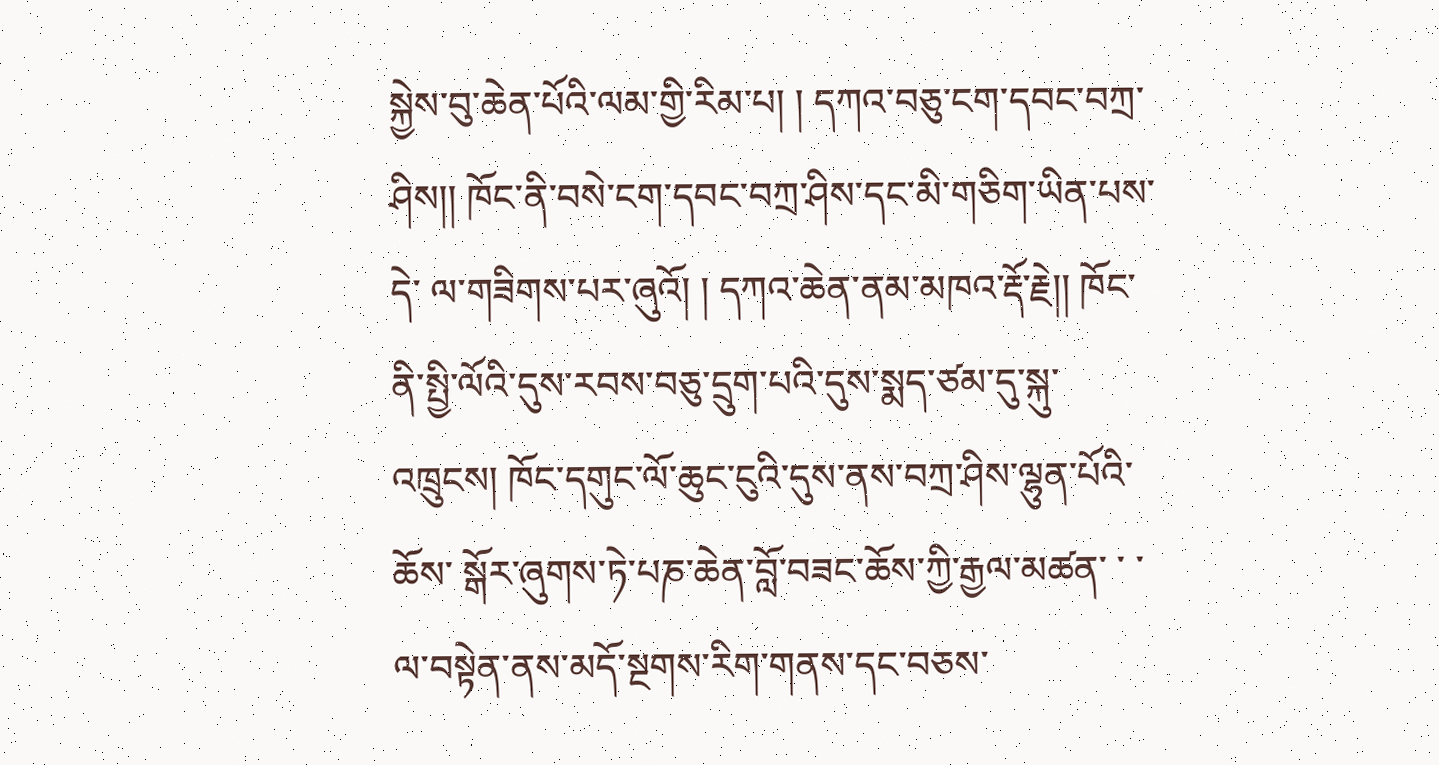སྐྱེས་བུ་ཆེན་པོའི་ལམ་གྱི་རིམ་པ། ། དཀའ་བཅུ་ངག་དབང་བཀྲ་ཤིས།། ཁོང་ནི་བསེ་ངག་དབང་བཀྲ་ཤིས་དང་མི་གཅིག་ཡིན་པས་དེ་ ལ་གཟིགས་པར་ཞུའོ། ། དཀའ་ཆེན་ནམ་མཁའ་རྡོ་རྗེ།། ཁོང་ནི་སྤྱི་ལོའི་དུས་རབས་བཅུ་དྲུག་པའི་དུས་སྨད་ཙམ་དུ་སྐུ་ འཁྲུངས། ཁོང་དགུང་ལོ་ཆུང་ངུའི་དུས་ནས་བཀྲ་ཤིས་ལྷུན་པོའི་ཆོས་ སྒོར་ཞུགས་ཏེ་པཎ་ཆེན་བློ་བཟང་ཆོས་ཀྱི་རྒྱལ་མཚན་ ་ ་ ལ་བསྟེན་ནས་མདོ་སྔགས་རིག་གནས་དང་བཅས་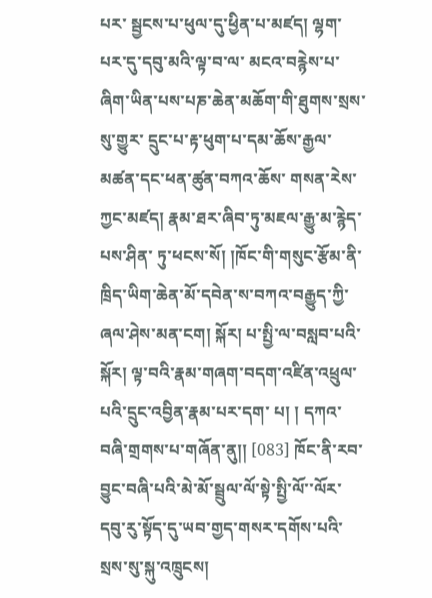པར་ སྦྱངས་པ་ཕུལ་དུ་ཕྱིན་པ་མཛད། ལྷག་པར་དུ་དབུ་མའི་ལྟ་བ་ལ་ མངའ་བརྙེས་པ་ཞིག་ཡིན་པས་པཎ་ཆེན་མཆོག་གི་ཐུགས་སྲས་སུ་གྱུར་ དྲུང་པ་རྟ་ཕུག་པ་དམ་ཆོས་རྒྱལ་མཚན་དང་ཕན་ཚུན་བཀའ་ཆོས་ གསན་རེས་ཀྱང་མཛད། རྣམ་ཐར་ཞིབ་ཏུ་མཇལ་རྒྱུ་མ་རྙེད་པས་ཤིན་ ཏུ་ཕངས་སོ། །ཁོང་གི་གསུང་རྩོམ་ནི་ ཁྲིད་ཡིག་ཆེན་མོ་དབེན་ས་བཀའ་བརྒྱུད་ཀྱི་ཞལ་ཤེས་མན་ངག། སྐོར། པ་སྤྱི་ལ་བསླབ་པའི་སྐོར། ལྟ་བའི་རྣམ་གཞག་བདག་འཛིན་འཕྲུལ་པའི་དྲུང་འབྱིན་རྣམ་པར་དག་ པ། ། དཀའ་བཞི་གྲགས་པ་གཞོན་ནུ།། [083] ཁོང་ནི་རབ་བྱུང་བཞི་པའི་མེ་མོ་སྦྲུལ་ལོ་སྟེ་སྤྱི་ལོ་་ལོར་ དབུ་རུ་སྟོད་དུ་ཡབ་གྱད་གསར་དགོས་པའི་སྲས་སུ་སྐུ་འཁྲུངས།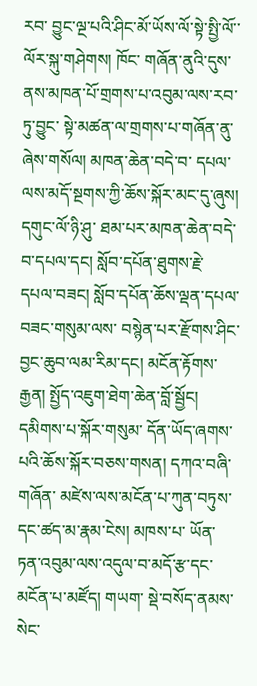རབ་ བྱུང་ལྔ་པའི་ཤིང་མོ་ཡོས་ལོ་སྟེ་སྤྱི་ལོ་་ལོར་སྐུ་གཤེགས། ཁོང་ གཞོན་ནུའི་དུས་ནས་མཁན་པོ་གྲགས་པ་འབུམ་ལས་རབ་ཏུ་བྱུང་ སྟེ་མཚན་ལ་གྲགས་པ་གཞོན་ནུ་ཞེས་གསོལ། མཁན་ཆེན་བདེ་བ་ དཔལ་ལས་མདོ་སྔགས་ཀྱི་ཆོས་སྐོར་མང་དུ་ཞུས། དགུང་ལོ་ཉི་ཤུ་ ཐམ་པར་མཁན་ཆེན་བདེ་བ་དཔལ་དང། སློབ་དཔོན་ཐུགས་རྗེ་ དཔལ་བཟང། སློབ་དཔོན་ཆོས་ལྡན་དཔལ་བཟང་གསུམ་ལས་ བསྙེན་པར་རྫོགས་ཤིང་བྱང་ཆུབ་ལམ་རིམ་དང། མངོན་རྟོགས་ རྒྱན། སྤྱོད་འཇུག་ཐེག་ཆེན་བློ་སྦྱོང། དམིགས་པ་སྐོར་གསུམ་ དོན་ཡོད་ཞགས་པའི་ཆོས་སྐོར་བཅས་གསན། དཀའ་བཞི་གཞོན་ མཛེས་ལས་མངོན་པ་ཀུན་བཏུས་དང་ཚད་མ་རྣམ་ངེས། མཁས་པ་ ཡོན་ཏན་འབུམ་ལས་འདུལ་བ་མདོ་རྩ་དང་མངོན་པ་མཛོད། གཡག་ སྡེ་བསོད་ནམས་སེང་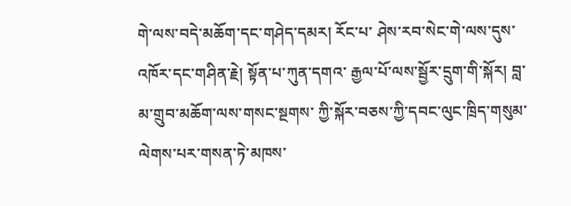གེ་ལས་བདེ་མཆོག་དང་གཤེད་དམར། རོང་པ་ ཤེས་རབ་སེང་གེ་ལས་དུས་འཁོར་དང་གཤིན་རྗེ། སྟོན་པ་ཀུན་དགའ་ རྒྱལ་པོ་ལས་སྦྱོར་དྲུག་གི་སྐོར། བླ་མ་གྲུབ་མཆོག་ལས་གསང་སྔགས་ ཀྱི་སྐོར་བཅས་ཀྱི་དབང་ལུང་ཁྲིད་གསུམ་ལེགས་པར་གསན་ཏེ་མཁས་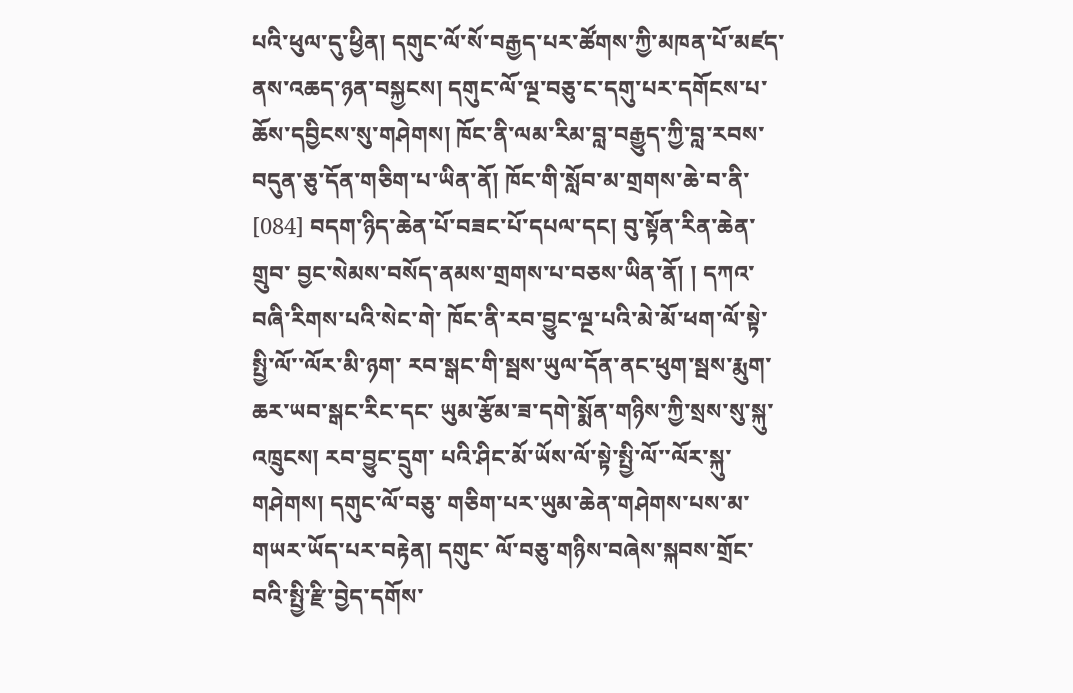པའི་ཕུལ་དུ་ཕྱིན། དགུང་ལོ་སོ་བརྒྱད་པར་ཚོགས་ཀྱི་མཁན་པོ་མཛད་ ནས་འཆད་ཉན་བསྐྱངས། དགུང་ལོ་ལྔ་བཅུ་ང་དགུ་པར་དགོངས་པ་ ཆོས་དབྱིངས་སུ་གཤེགས། ཁོང་ནི་ལམ་རིམ་བླ་བརྒྱུད་ཀྱི་བླ་རབས་ བདུན་ཅུ་དོན་གཅིག་པ་ཡིན་ནོ། ཁོང་གི་སློབ་མ་གྲགས་ཆེ་བ་ནི་ [084] བདག་ཉིད་ཆེན་པོ་བཟང་པོ་དཔལ་དང། བུ་སྟོན་རིན་ཆེན་གྲུབ་ བྱང་སེམས་བསོད་ནམས་གྲགས་པ་བཅས་ཡིན་ནོ། ། དཀའ་བཞི་རིགས་པའི་སེང་གེ་ ཁོང་ནི་རབ་བྱུང་ལྔ་པའི་མེ་མོ་ཕག་ལོ་སྟེ་སྤྱི་ལོ་་ལོར་མི་ཉག་ རབ་སྒང་གི་སྦས་ཡུལ་དོན་ནང་ཕུག་སྦས་རྨུག་ཆར་ཡབ་སྒང་རིང་དང་ ཡུམ་རྩོམ་ཟ་དགེ་སྨོན་གཉིས་ཀྱི་སྲས་སུ་སྐུ་འཁྲུངས། རབ་བྱུང་དྲུག་ པའི་ཤིང་མོ་ཡོས་ལོ་སྟེ་སྤྱི་ལོ་་ལོར་སྐུ་གཤེགས། དགུང་ལོ་བཅུ་ གཅིག་པར་ཡུམ་ཆེན་གཤེགས་པས་མ་གཡར་ཡོད་པར་བརྟེན། དགུང་ ལོ་བཅུ་གཉིས་བཞེས་སྐབས་གྲོང་བའི་སྤྱི་རྫི་བྱེད་དགོས་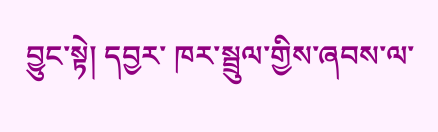བྱུང་སྟེ། དབྱར་ ཁར་སྦྲུལ་གྱིས་ཞབས་ལ་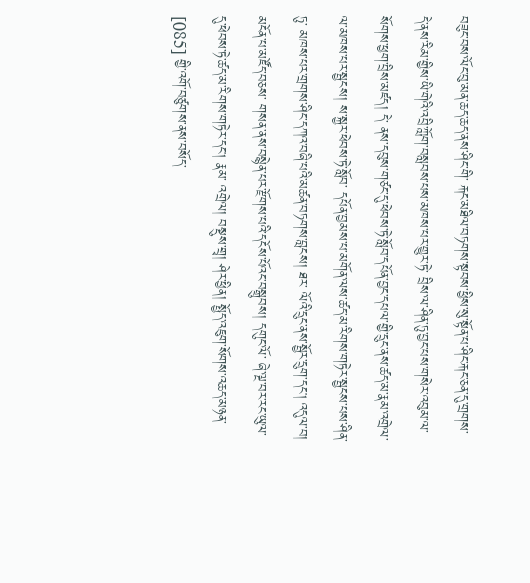བཟུང་བས་ལོང་བུ་མན་ཆད་ཆད་ནས་ཤིང་གི་ རྐང་མཐིལ་བཏགས་སྟབས་ཕྱིས་སུ་སྟོན་པ་ཤིང་རྐང་ཅན་དུ་གྲགས་ དེ་ནས་རིམ་གྱིས་ཡི་གེའི་འབྲི་ཀློག་བསླབས་པས་མཁས་པར་གྱུར་ཏེ་ བྲིས་ལ་ཤིན་ཏུ་བྱང་པས་གསེར་འབུམ་ལ་སོགས་ཕྱག་བྲིས་མཛད། དེ་ ནས་དབུས་གཙང་དུ་ཕེབས་ཏེ་སློབ་དཔོན་བྱང་དཔལ་གྱི་དྲུང་ནས་ཚད་མ་རྣམ་འགྲེལ་ལ་མཁས་པར་སྦྱངས། ས་སྐྱར་ཕེབས་ཏེ་སློབ་ དཔོན་བྱམས་པ་མགོན་ལས་ཚད་མ་རིགས་གཏེར་སྦྱངས་པས་ཤིན་ཏུ་ མཁས་པར་གྲགས་ཤིང་དཀའ་བཞི་པའི་མཚན་བཏགས་བླངས། ཐར་ ལོའི་དྲུང་ནས་སྦྱོར་དྲུག་དང། འདུལ་བ། མངོན་པ་མཛོད་བཅས་ གསན་ནས་བསྙེན་པར་རྫོགས་པའི་དངོས་པོའང་བསྒྲུབས། དགུང་ལོ་ ཞེ་ལྔ་བར་རང་ཡུལ་དུ་ཕེབས་ཏེ་ཚད་མ་རིགས་གཏེར་དང། རྣམ་ འགྲེལ། བསྡུས་གྲྭ། ཤེར་ཕྱིན། སྤྱོད་འཇུག་སོགས་འཆད་མཉན་ [085] གྱི་འགོ་བཙུགས་ནས་བསོད་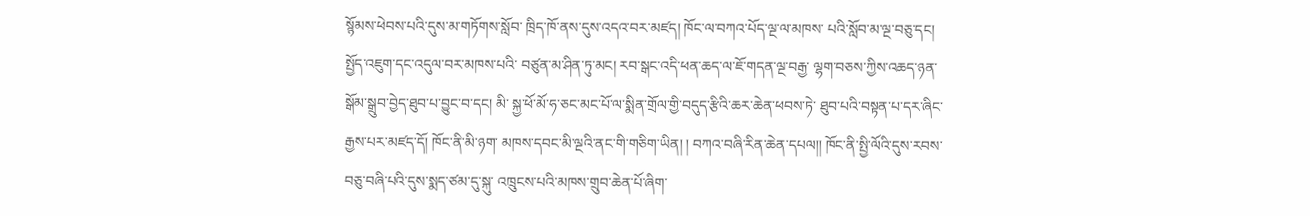སྙོམས་ཕེབས་པའི་དུས་མ་གཏོགས་སློབ་ ཁྲིད་ཁོ་ནས་དུས་འདའ་བར་མཛད། ཁོང་ལ་བཀའ་པོད་ལྔ་ལ་མཁས་ པའི་སློབ་མ་ལྔ་བཅུ་དང། སྤྱོད་འཇུག་དང་འདུལ་བར་མཁས་པའི་ བཙུན་མ་ཤིན་ཏུ་མང། རབ་སྒང་འདི་ཕན་ཆད་ལ་ཇོ་གདན་ལྔ་བརྒྱ་ ལྷག་བཅས་ཀྱིས་འཆད་ཉན་སྒོམ་སྒྲུབ་བྱེད་ཐུབ་པ་བྱུང་བ་དང། མི་ སྐྱ་ཕོ་མོ་ཧ་ཅང་མང་པོ་ལ་སྨིན་གྲོལ་གྱི་བདུད་རྩིའི་ཆར་ཆེན་ཕབས་ཏེ་ ཐུབ་པའི་བསྟན་པ་དར་ཞིང་རྒྱས་པར་མཛད་དོ། ཁོང་ནི་མི་ཉག་ མཁས་དབང་མི་ལྔའི་ནང་གི་གཅིག་ཡིན། ། བཀའ་བཞི་རིན་ཆེན་དཔལ།། ཁོང་ནི་སྤྱི་ལོའི་དུས་རབས་བཅུ་བཞི་པའི་དུས་སྨད་ཙམ་དུ་སྐུ་ འཁྲུངས་པའི་མཁས་གྲུབ་ཆེན་པོ་ཞིག་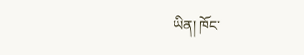ཡིན། ཁོང་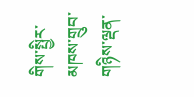གིས་སྤྱིར་མཁས་གྲུབ་ གཉིས་ལྡན་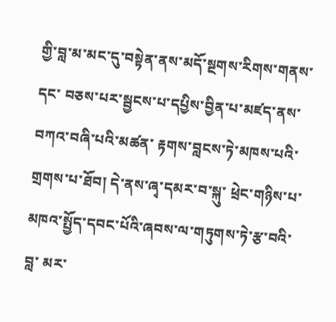གྱི་བླ་མ་མང་དུ་བསྟེན་ནས་མདོ་སྔགས་རིགས་གནས་དང་ བཅས་པར་སྦྱངས་པ་དཔྱིས་བྱིན་པ་མཛད་ནས་བཀའ་བཞི་པའི་མཚན་ རྟགས་བླངས་ཏེ་མཁས་པའི་གྲགས་པ་ཐོབ། དེ་ནས་ཞྭ་དམར་བ་སྐུ་ ཕྲེང་གཉིས་པ་མཁའ་སྤྱོད་དབང་པོའི་ཞབས་ལ་གཏུགས་ཏེ་རྩ་བའི་བླ་ མར་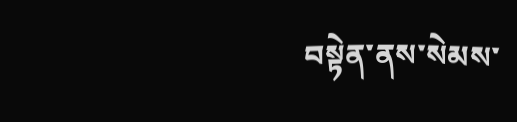བསྟེན་ནས་སེམས་